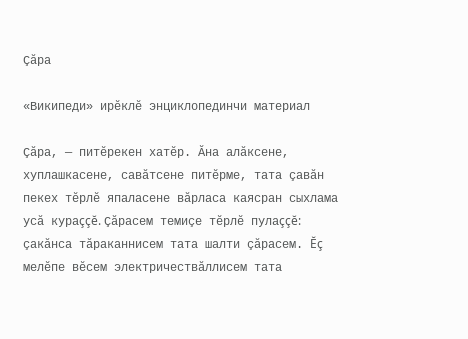Çăра

«Википеди» ирĕклĕ энциклопединчи материал

Çăра, — питĕрекен хатĕр. Ăна алăксене, хуплашкасене, савăтсене питĕрме, тата çавăн пекех тĕрлĕ япаласене вăрласа каясран сыхлама усă кураççĕ. Çăрасем темиçе тĕрлĕ пулаççĕ: çакăнса тăраканнисем тата шалти çăрасем. Ĕç мелĕпе вĕсем электричествăллисем тата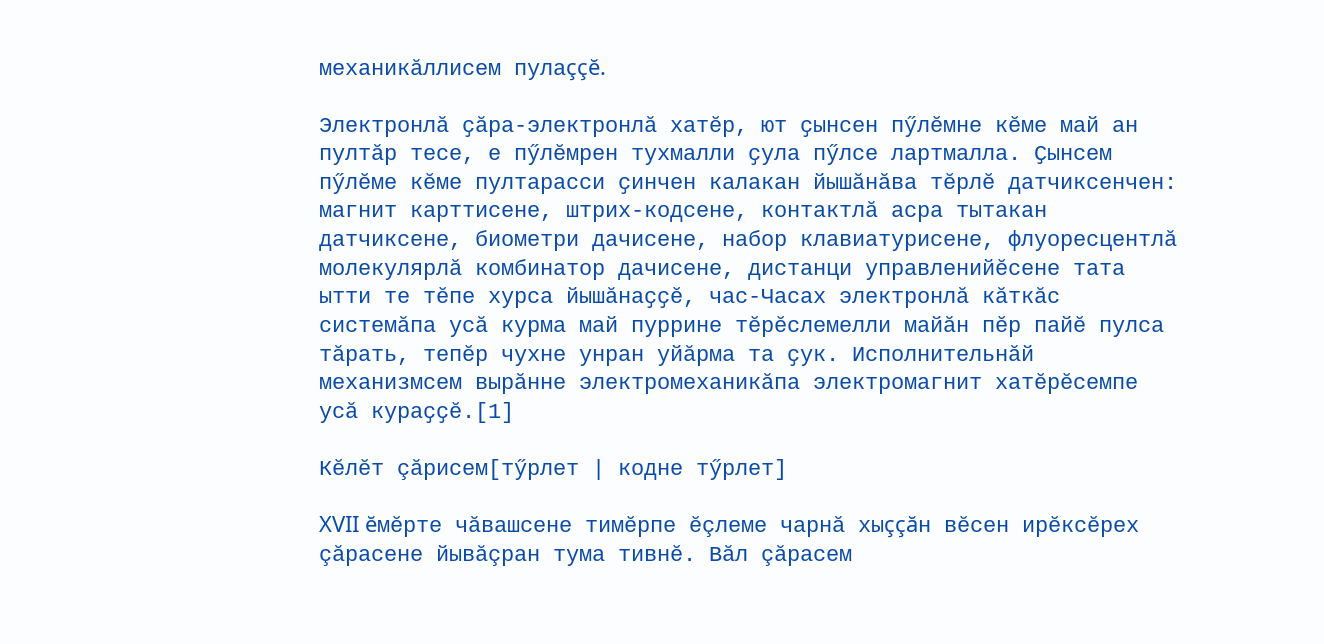механикăллисем пулаççĕ.

Электронлӑ ҫӑра-электронлӑ хатӗр, ют ҫынсен пӳлӗмне кӗме май ан пултӑр тесе, е пӳлӗмрен тухмалли ҫула пӳлсе лартмалла. Ҫынсем пӳлӗме кӗме пултарасси ҫинчен калакан йышӑнӑва тӗрлӗ датчиксенчен: магнит карттисене, штрих-кодсене, контактлӑ асра тытакан датчиксене, биометри дачисене, набор клавиатурисене, флуоресцентлӑ молекулярлӑ комбинатор дачисене, дистанци управленийӗсене тата ытти те тӗпе хурса йышӑнаҫҫӗ, час-Часах электронлӑ кӑткӑс системӑпа усӑ курма май пуррине тӗрӗслемелли майӑн пӗр пайӗ пулса тӑрать, тепӗр чухне унран уйӑрма та ҫук. Исполнительнӑй механизмсем вырӑнне электромеханикӑпа электромагнит хатӗрӗсемпе усӑ кураҫҫӗ.[1]

Кĕлĕт çăрисем[тӳрлет | кодне тӳрлет]

XVII ĕмĕрте чăвашсене тимĕрпе ĕçлеме чарнă хыççăн вĕсен ирĕксĕрех çăрасене йывăçран тума тивнĕ. Вăл çăрасем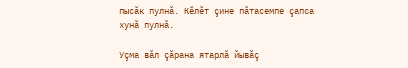пысăк пулнă. Кĕлĕт çине пăтасемпе çапса хунă пулнă.

Уçма вăл çăрана ятарлă йывăç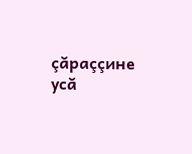çăраççине усă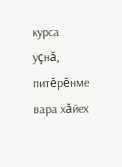курса уçнă, питĕрĕнме вара хăйех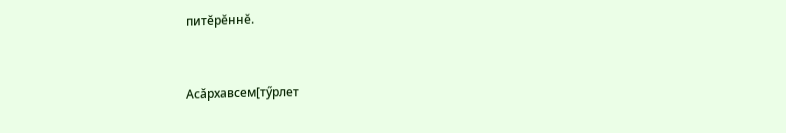питĕрĕннĕ.


Асăрхавсем[тӳрлет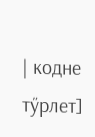| кодне тӳрлет]